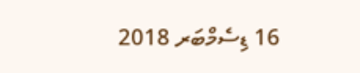16 ޑިސެމްބަރ 2018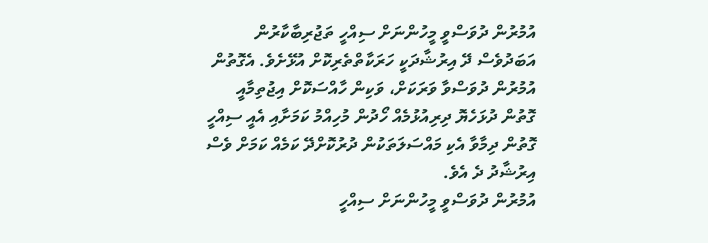އުމުރުން ދުވަސްވީ މީހުންނަށް ސިއްހީ ތަޖުރިބާކާރުން އަބަދުވެސް ދޭ އިރުޝާދަކީ ހަރަކާތްތެރިކޮށް އުޅޭށެވެ. އެގޮތުން އުމުރުން ދުވަސްވާ ވަރަކަށް، ވަކިން ހާއްސަކޮށް އިޖުތިމާއީ ގޮތުން ދުޅަހެޔޮ ދިރިއުޅުމެއް ހޯދުން މުހިއްމު ކަމަށާއި އެއީ ސިއްހީ ގޮތުން ދިމާވާ އެކި މައްސަލަތަކުން ދުރުކޮށްދޭ ކަމެއް ކަމަށް ވެސް އިރުޝާދު ދެ އެވެ.
އުމުރުން ދުވަސްވީ މީހުންނަށް ސިއްހީ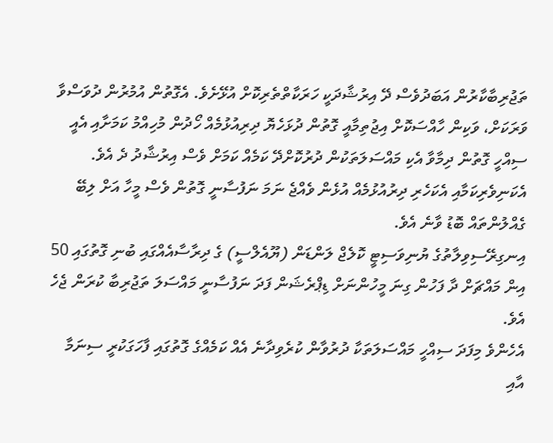ތަޖުރިބާކާރުން އަބަދުވެސް ދޭ އިރުޝާދަކީ ހަރަކާތްތެރިކޮށް އުޅޭށެވެ. އެގޮތުން އުމުރުން ދުވަސްވާ ވަރަކަށް، ވަކިން ހާއްސަކޮށް އިޖުތިމާއީ ގޮތުން ދުޅަހެޔޮ ދިރިއުޅުމެއް ހޯދުން މުހިއްމު ކަމަށާއި އެއީ ސިއްހީ ގޮތުން ދިމާވާ އެކި މައްސަލަތަކުން ދުރުކޮށްދޭ ކަމެއް ކަމަށް ވެސް އިރުޝާދު ދެ އެވެ.
އެކަނިވެރިކަމާއި އެކަހެރި ދިރުއުޅުމެއް އުޅެން ވެއްޖެ ނަމަ ނަފުސާނީ ގޮތުން ވެސް މީހާ އަށް ލިބޭ ގެއްލުންތައް ބޮޑު ވާނެ އެވެ.
އިނގިރޭސިވިލާތުގެ ޔުނިވަސިޓީ ކޮލެޖް ލަންޑަން (ޔޫއެލްސީ) ގެ ދިރާސާއެއްގައި ބުނި ގޮތުގައި 50 އިން މައްޗަށް ދާ ފަހުން ގިނަ މީހުންނަށް ޑިޕްރެޝަން ފަދަ ނަފުސާނީ މައްސަލަ ތަޖުރިބާ ކުރަން ޖެހެ އެވެ.
އެހެންވެ މިފަދަ ސިއްހީ މައްސަލަތަކާ ދުރުވާން ކުރެވިދާނެ އެއް ކަމެއްގެ ގޮތުގައި ފާހަގަކުރީ ސިނަމާ އާއި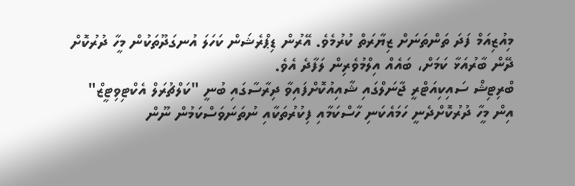މިއުޒިއަމް ފަދަ ތަންތަނަށް ޒިޔާރަތް ކުރުމެވެ. އޭރުން ޑިޕްރެޝަން ކަހަލަ އުނގަދޫތަކުން މީހާ ދުރުކޮށް ދޭން ބާރުއަޅާ ކަމަށް، ބައެއް އިލްމުވެރިން ލަފާދެ އެވެ.
ބްރިޓިޝް ސައިކިއަޓްރީ ޖާނަލްގައި ޝާއިއުކޮށްފައިވާ ދިރާސާގައި ބުނީ "ކަލްޗުރަލް އެކްޓިވިޓީޒް" އިން މީހާ ދުރުކޮށްދެނީ ހަމައެކަނި ހާސްކަމާއި ފިކުރުތަކާއި ނުތަނަވަސްކަމުން ނޫން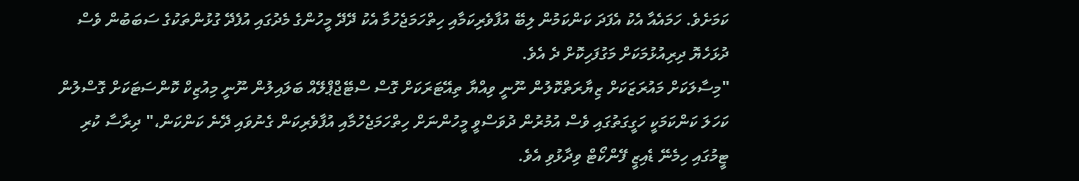ކަމަށެވެ. ހަމައެއާ އެކު އެފަދަ ކަންކަމުން ލިބޭ އުފާވެރިކަމާއި ހިތްހަމަޖެހުމާ އެކު ދޭދޭ މީހުންގެ މެދުގައި އުފެދޭ ގުޅުންތަކުގެ ސަބަބުން ވެސް ދުޅަހެޔޮ ދިރިއުޅުމަކަށް މަގުފަހިކޮށް ދެ އެވެ.
"މިސާލަކަށް މައުރަޒަކަށް ޒިޔާރަތްކޮލުން ނޫނީ ވިއްޔާ ތިއޭޓަރަކަށް ގޮސް ސްޓޭޖްޕްލޭއް ބަލައިލުން ނޫނީ މިއުޒިކް ކޮންސަޓަކަށް ގޮސްލުން ކަހަލަ ކަންކަމަކީ ހަގީގަތުގައި ވެސް އުމުރުން ދުވަސްވީ މީހުންނަށް ހިތްހަމަޖެހުމާއި އުފާވެރިކަން ގެނުވައި ދޭނެ ކަންކަން،" ދިރާސާ ކުރި ޓީމުގައި ހިމެނޭ ޑެއިޒީ ފޭންކޯޓް ވިދާޅުވި އެވެ.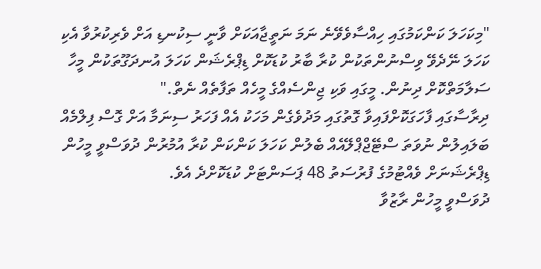"މިކަހަލަ ކަންކަމުގައި ހިއްސާވެވޭނެ ނަމަ ނަތީޖާއަކަށް ވާނީ ސިކުނޑި އަށް ވެރިކުރުވާ އެކި ކަހަލަ ނޭދެވޭ ވިސްނުންތަކުން ކުރާ ބާރު ކުޑަކޮށް ޑިޕްރެޝަން ކަހަލަ އުނދަގޫތަކުން މީހާ ސަލާމަތްކޮށް ދިނުން. މީގައި ވަކި ޖިންސެއްގެ މީހެއް ތަފާތެއް ނެތް."
ދިރާސާގައި ފާހަގަކޮށްފައިވާ ގޮތުގައި މަދުވެގެން މަހަކު އެއް ފަހަރު ސިނަމާ އަށް ގޮސް ފިލްމެއް ބަލައިލުން ނުވަތަ ސްޓޭޖްޕްލޭއެއް ބެލުން ކަހަލަ ކަންކަން ކުރާ އުމުރުން ދުވަސްވީ މީހުން ޑިޕްރެޝަނަށް ވެއްޓުމުގެ ފުރުސަތު 48 ޕަސަންޓަށް ކުޑަކޮށްދެ އެވެ.
ދުވަސްވީ މީހުން ރާޒުވާ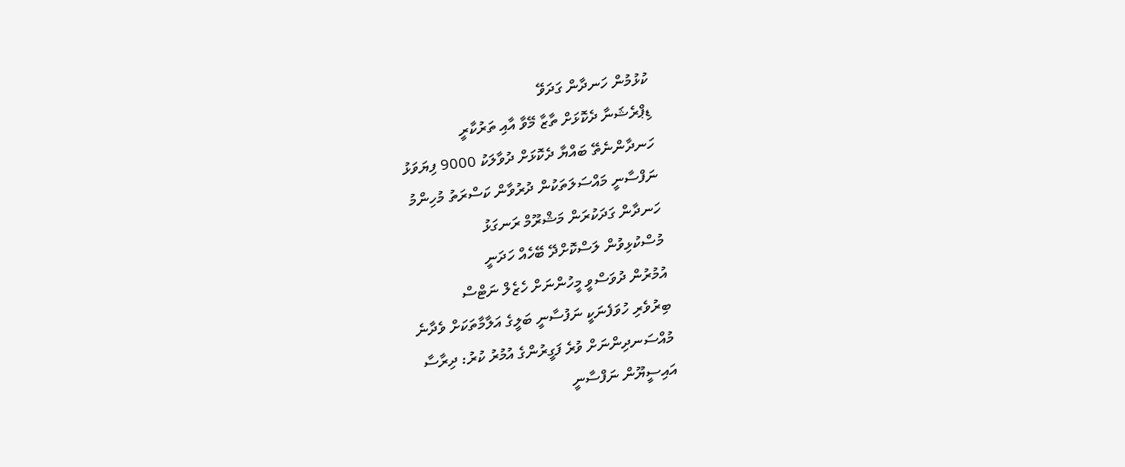ކުޅުމުން ހަނދާން ގަދަވޭ
ޑިޕްރެޝަނާ ދެކޮޅަށް ތާޒާ މޭވާ އާއި ތަރުކާރީ
ހަނދާންނެތޭ ބައްޔާ ދެކޮޅަށް ދުވާލަކު 9000 ފިޔަވަޅު
ނަފްސާނީ މައްސަލަތަކުން ދުރުވާން ކަސްރަތު މުހިންމު
ހަނދާން ގަދަކުރަން މަޝްރޫމް ރަނގަޅު
މުސްކުޅިވުން ލަސްކޮށްދޭ ބޭހެއް ހަދަނީ
އުމުރުން ދުވަސްވީ މީހުންނަށް ހެޒެލް ނަޓްސް
ބިރުވެރި ހުވަފެނަކީ ނަފުސާނީ ބަލީގެ އަލާމާތަކަށް ވެދާނެ
މުއްސަނދިންނަށް ވުރެ ފަގީރުންގެ އުމުރު ކުރު: ދިރާސާ
އައިސީޔޫން ނަފްސާނީ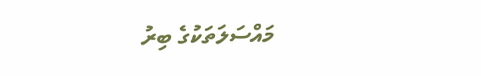މައްސަލަތަކުގެ ބިރު